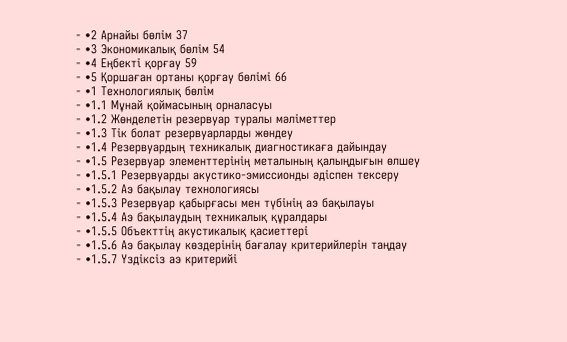- •2 Арнайы бөлім 37
- •3 Экономикалық бөлім 54
- •4 Еңбекті қорғау 59
- •5 Қоршаған ортаны қорғау бөлімі 66
- •1 Технологиялық бөлім
- •1.1 Мұнай қоймасының орналасуы
- •1.2 Жөнделетін резервуар туралы мәліметтер
- •1.3 Тік болат резервуарларды жөндеу
- •1.4 Резервуардың техникалық диагноcтикаға дайындау
- •1.5 Резервуар элементтерінің металының қалыңдығын өлшеу
- •1.5.1 Резервуарды акустико-эмиссионды әдіспен тексеру
- •1.5.2 Аэ бақылау технологиясы
- •1.5.3 Резервуар қабырғасы мен түбінің аэ бақылауы
- •1.5.4 Аэ бақылаудың техникалық құралдары
- •1.5.5 Объекттің акустикалық қасиеттері
- •1.5.6 Аэ бақылау көздерінің бағалау критерийлерін таңдау
- •1.5.7 Үздіксіз аэ критерийі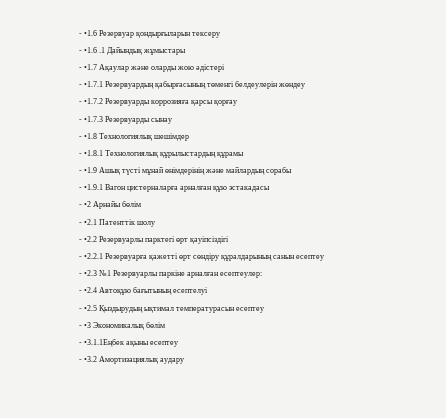- •1.6 Резервуар қондырғыларын тексеру
- •1.6 .1 Дайындық жұмыстары
- •1.7 Ақаулар және оларды жою әдістері
- •1.7.1 Резервуардың қабырғасының төменгі белдеулерін жөндеу
- •1.7.2 Резервуарды коррозияға қарсы қорғау
- •1.7.3 Резервуарды сынау
- •1.8 Технологиялық шешімдер
- •1.8.1 Технологиялық құрылыстардың құрамы
- •1.9 Ашық түсті мұнай өнімдерінің және майлардың сорабы
- •1.9.1 Вагон цистерналарға арналған құю эстакадасы
- •2 Арнайы бөлім
- •2.1 Патенттік шолу
- •2.2 Резервуарлы парктегі өрт қауіпсіздігі
- •2.2.1 Резервуарға қажетті өрт сөндіру құралдарының санын есептеу
- •2.3 №1 Резервуарлы паркіне арналған есептеулер:
- •2.4 Автоқұю бағытының есептелуі
- •2.5 Қыздырудың ықтимал температурасын есептеу
- •3 Экономикалық бөлім
- •3.1.1Еңбек ақыны есептеу
- •3.2 Амортизациялық аудару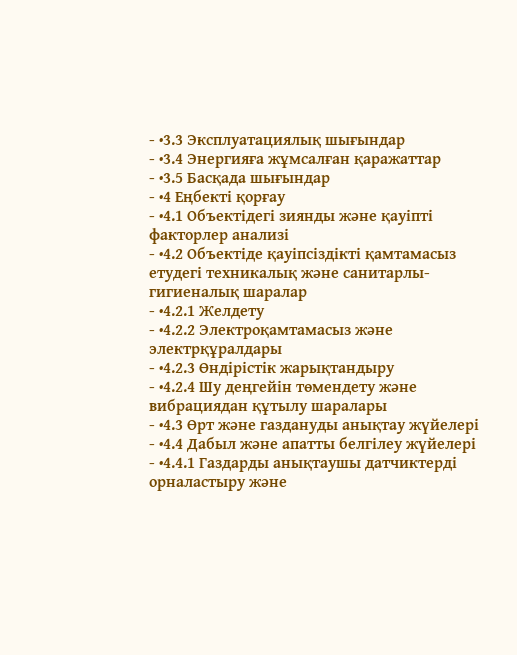- •3.3 Эксплуатациялық шығындар
- •3.4 Энергияға жұмсалған қаражаттар
- •3.5 Басқада шығындар
- •4 Еңбекті қорғау
- •4.1 Объектідегі зиянды және қауіпті факторлер анализі
- •4.2 Объектіде қауіпсіздікті қамтамасыз етудегі техникалық және санитарлы-гигиеналық шаралар
- •4.2.1 Желдету
- •4.2.2 Электроқамтамасыз және электрқұралдары
- •4.2.3 Өндірістік жарықтандыру
- •4.2.4 Шу деңгейін төмендету және вибрациядан құтылу шаралары
- •4.3 Өрт және газдануды анықтау жүйелері
- •4.4 Дабыл және апатты белгілеу жүйелері
- •4.4.1 Газдарды анықтаушы датчиктерді орналастыру және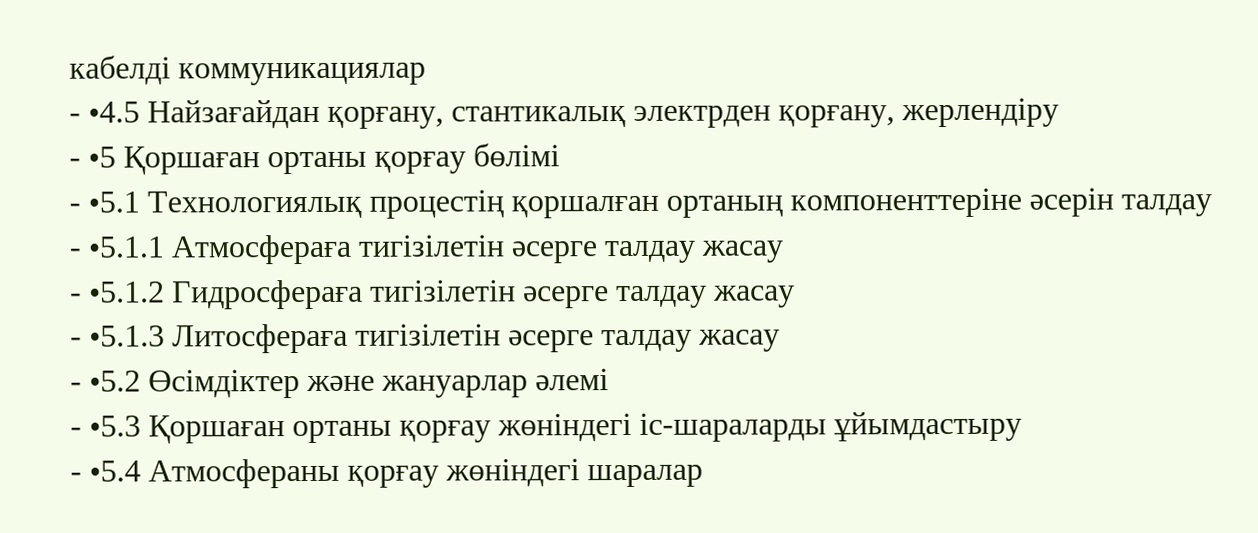кабелді коммуникациялар
- •4.5 Найзағайдан қорғану, стантикалық электрден қорғану, жерлендіру
- •5 Қоршаған ортаны қорғау бөлімі
- •5.1 Технологиялық процестің қоршалған ортаның компоненттеріне әсерін талдау
- •5.1.1 Атмосфераға тигізілетін әсерге талдау жасау
- •5.1.2 Гидросфераға тигізілетін әсерге талдау жасау
- •5.1.3 Литосфераға тигізілетін әсерге талдау жасау
- •5.2 Өсімдіктер және жануарлар әлемі
- •5.3 Қоршаған ортаны қорғау жөніндегі іс-шараларды ұйымдастыру
- •5.4 Атмосфераны қорғау жөніндегі шаралар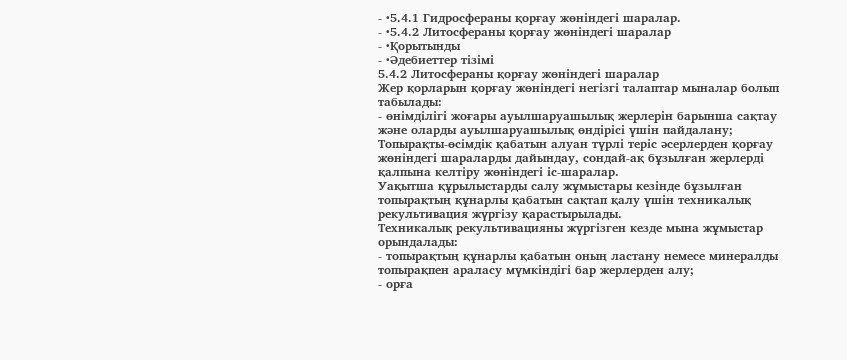- •5.4.1 Гидросфераны қорғау жөніндегі шаралар.
- •5.4.2 Литосфераны қорғау жөніндегі шаралар
- •Қорытынды
- •Әдебиеттер тізімі
5.4.2 Литосфераны қорғау жөніндегі шаралар
Жер қорларын қорғау жөніндегі негізгі талаптар мыналар болып табылады:
- өнімділігі жоғары ауылшаруашылық жерлерін барынша сақтау және оларды ауылшаруашылық өндірісі үшін пайдалану;
Топырақты-өсімдік қабатын алуан түрлі теріс әсерлерден қорғау жөніндегі шараларды дайындау, сондай-ақ бұзылған жерлерді қалпына келтіру жөніндегі іс-шаралар.
Уақытша құрылыстарды салу жұмыстары кезінде бұзылған топырақтың құнарлы қабатын сақтап қалу үшін техникалық рекультивация жүргізу қарастырылады.
Техникалық рекультивацияны жүргізген кезде мына жұмыстар орындалады:
- топырақтың құнарлы қабатын оның ластану немесе минералды топырақпен араласу мүмкіндігі бар жерлерден алу;
- орға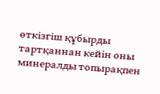өткізгіш құбырды тартқаннан кейін оны минералды топырақпен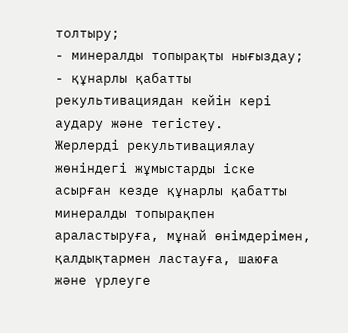толтыру;
- минералды топырақты нығыздау;
- құнарлы қабатты рекультивациядан кейін кері аудару және тегістеу.
Жерлерді рекультивациялау жөніндегі жұмыстарды іске асырған кезде құнарлы қабатты минералды топырақпен араластыруға, мұнай өнімдерімен, қалдықтармен ластауға, шаюға және үрлеуге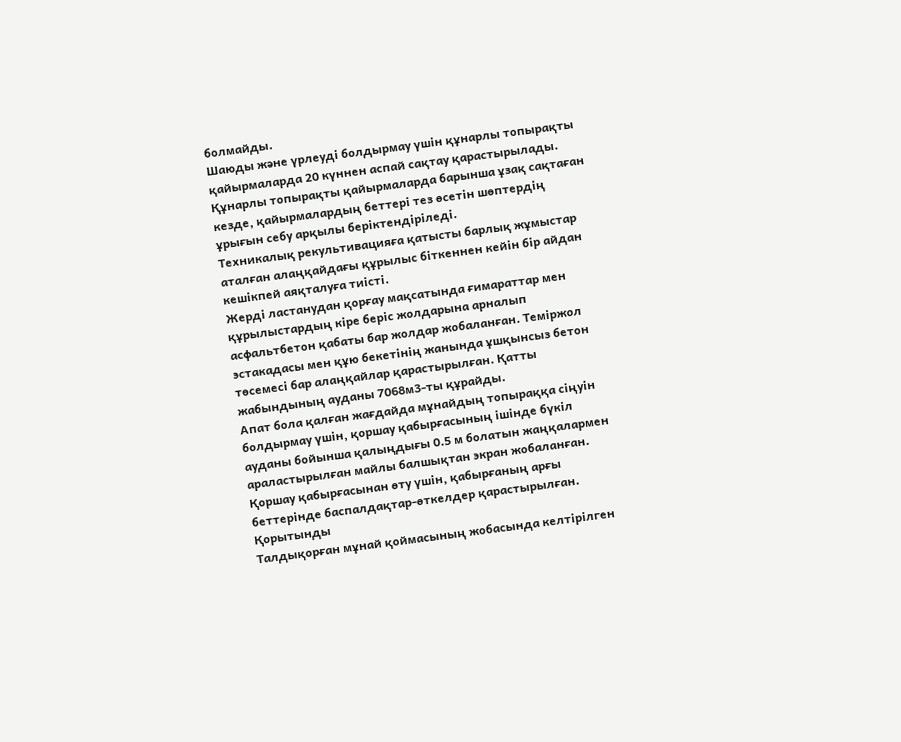болмайды.
Шаюды және үрлеуді болдырмау үшін құнарлы топырақты қайырмаларда 20 күннен аспай сақтау қарастырылады. Құнарлы топырақты қайырмаларда барынша ұзақ сақтаған кезде, қайырмалардың беттері тез өсетін шөптердің ұрығын себу арқылы беріктендіріледі.
Техникалық рекультивацияға қатысты барлық жұмыстар аталған алаңқайдағы құрылыс біткеннен кейін бір айдан кешікпей аяқталуға тиісті.
Жерді ластанудан қорғау мақсатында ғимараттар мен құрылыстардың кіре беріс жолдарына арналып асфальтбетон қабаты бар жолдар жобаланған. Теміржол эстакадасы мен құю бекетінің жанында ұшқынсыз бетон төсемесі бар алаңқайлар қарастырылған. Қатты жабындының ауданы 7068м3-ты құрайды.
Апат бола қалған жағдайда мұнайдың топыраққа сіңуін болдырмау үшін, қоршау қабырғасының ішінде бүкіл ауданы бойынша қалыңдығы 0.5 м болатын жаңқалармен араластырылған майлы балшықтан экран жобаланған. Қоршау қабырғасынан өту үшін, қабырғаның арғы беттерінде баспалдақтар-өткелдер қарастырылған.
Қорытынды
Талдықорған мұнай қоймасының жобасында келтірілген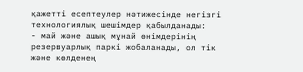қажетті есептеулер нәтижесінде негізгі технологиялық шешімдер қабылданады:
- май және ашық мұнай өнімдерінің резервуарлық паркі жобаланады, ол тік және көлденең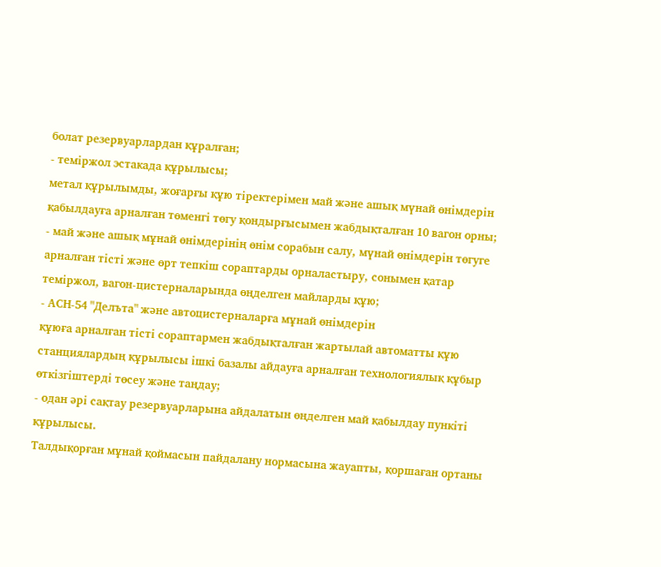болат резервуарлардан құралған;
- теміржол эстакада құрылысы;
метал құрылымды, жоғарғы құю тіректерімен май және ашық мүнай өнімдерін қабылдауға арналған төменгі төгу қондырғысымен жабдықталған 10 вагон орны;
- май және ашық мұнай өнімдерінің өнім сорабын салу, мүнай өнімдерін төгуге арналған тісті және өрт тепкіш сораптарды орналастыру, сонымен қатар теміржол, вагон-цистерналарында өңделген майларды құю;
- АСН-54 "Делъта" және автоцистерналарға мұнай өнімдерін
құюға арналған тісті сораптармен жабдықталған жартылай автоматты құю станциялардың құрылысы ішкі базалы айдауға арналған технологиялық құбыр өткізгіштерді төсеу және таңдау;
- одан әрі сақтау резервуарларына айдалатын өңделген май қабылдау пункіті құрылысы.
Талдықорған мұнай қоймасын пайдалану нормасына жауапты, қоршаған ортаны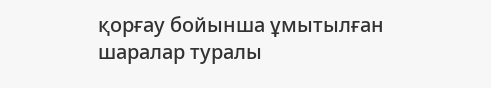қорғау бойынша ұмытылған шаралар туралы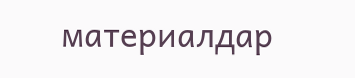материалдар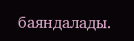баяндалады.